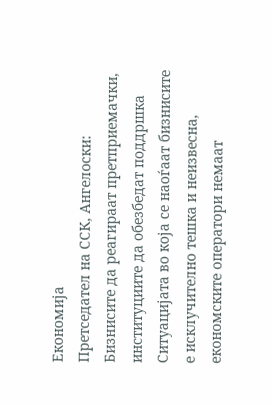Економија
Претседател на ССК, Ангелоски: Бизнисите да реагираат претприемачки, институциите да обезбедат поддршка
Ситуацијата во која се наоѓаат бизнисите е исклучително тешка и неизвесна, економските оператори немаат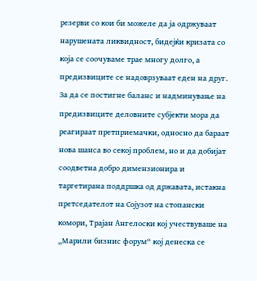резерви со кои би можеле да ја одржуваат нарушената ликвидност, бидејќи кризата со која се соочуваме трае многу долго, а предизвиците се надоврзуваат еден на друг. За да се постигне баланс и надминување на предизвиците деловните субјекти мора да реагираат претприемачки, односно да бараат нова шанса во секој проблем, но и да добијат соодветна добро димензионира и таргетирана поддршка од државата, истакна претседателот на Сојузот на стопански комори, Трајан Ангелоски кој учествуваше на „Марили бизнис форум“ кој денеска се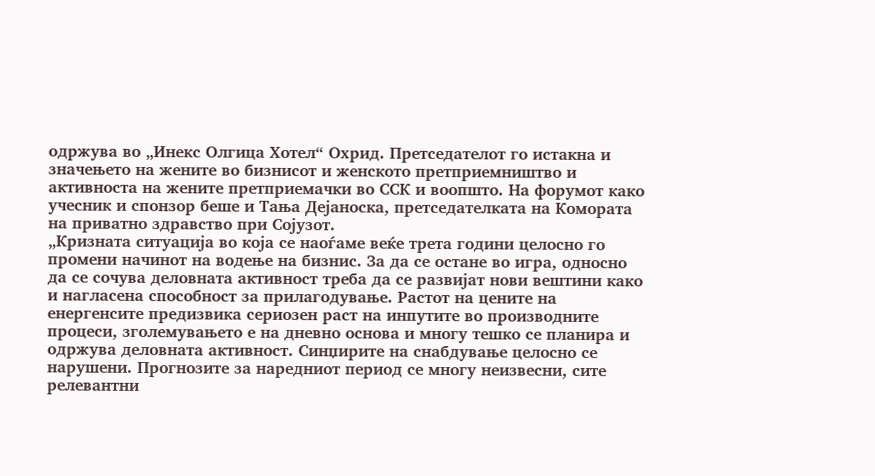одржува во „Инекс Олгица Хотел“ Охрид. Претседателот го истакна и значењето на жените во бизнисот и женското претприемништво и активноста на жените претприемачки во ССК и воопшто. На форумот како учесник и спонзор беше и Тања Дејаноска, претседателката на Комората на приватно здравство при Сојузот.
„Кризната ситуација во која се наоѓаме веќе трета години целосно го промени начинот на водење на бизнис. За да се остане во игра, односно да се сочува деловната активност треба да се развијат нови вештини како и нагласена способност за прилагодување. Растот на цените на енергенсите предизвика сериозен раст на инпутите во производните процеси, зголемувањето е на дневно основа и многу тешко се планира и одржува деловната активност. Синџирите на снабдување целосно се нарушени. Прогнозите за наредниот период се многу неизвесни, сите релевантни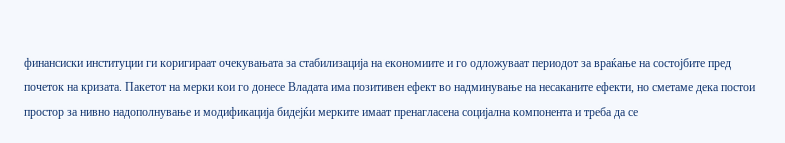финансиски институции ги коригираат очекувањата за стабилизација на економиите и го одложуваат периодот за враќање на состојбите пред почеток на кризата. Пакетот на мерки кои го донесе Владата има позитивен ефект во надминување на несаканите ефекти, но сметаме дека постои простор за нивно надополнување и модификација бидејќи мерките имаат пренагласена социјална компонента и треба да се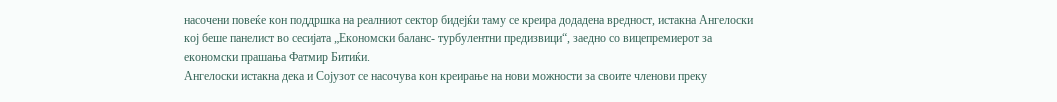насочени повеќе кон поддршка на реалниот сектор бидејќи таму се креира додадена вредност, истакна Ангелоски кој беше панелист во сесијата „Економски баланс- турбулентни предизвици“, заедно со вицепремиерот за економски прашања Фатмир Битиќи.
Ангелоски истакна дека и Сојузот се насочува кон креирање на нови можности за своите членови преку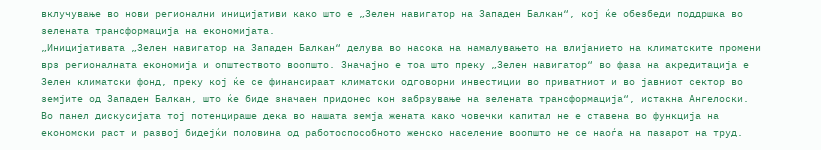вклучување во нови регионални иницијативи како што е „Зелен навигатор на Западен Балкан“, кој ќе обезбеди поддршка во зелената трансформација на економијата.
„Иницијативата „Зелен навигатор на Западен Балкан“ делува во насока на намалувањето на влијанието на климатските промени врз регионалната економија и општеството воопшто. Значајно е тоа што преку „Зелен навигатор“ во фаза на акредитација е Зелен климатски фонд, преку кој ќе се финансираат климатски одговорни инвестиции во приватниот и во јавниот сектор во земјите од Западен Балкан, што ќе биде значаен придонес кон забрзување на зелената трансформација“, истакна Ангелоски.
Во панел дискусијата тој потенцираше дека во нашата земја жената како човечки капитал не е ставена во функција на економски раст и развој бидејќи половина од работоспособното женско население воопшто не се наоѓа на пазарот на труд.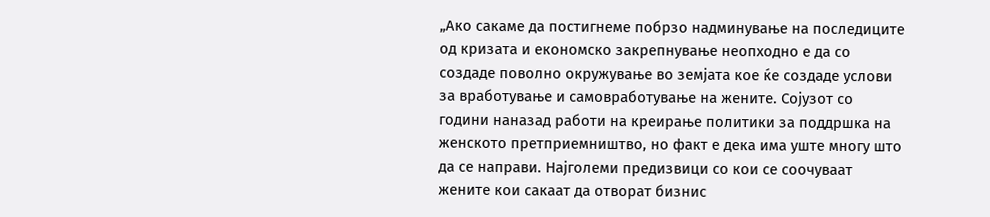„Ако сакаме да постигнеме побрзо надминување на последиците од кризата и економско закрепнување неопходно е да со создаде поволно окружување во земјата кое ќе создаде услови за вработување и самовработување на жените. Сојузот со години наназад работи на креирање политики за поддршка на женското претприемништво, но факт е дека има уште многу што да се направи. Најголеми предизвици со кои се соочуваат жeните кои сакаат да отворат бизнис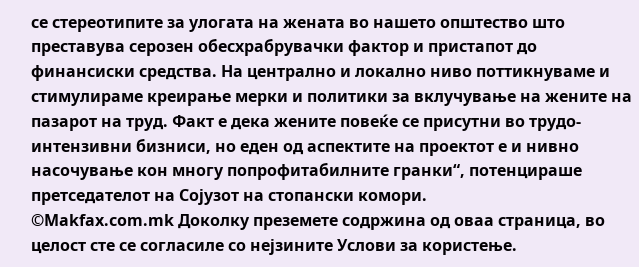се стереотипите за улогата на жената во нашето општество што преставува серозен обесхрабрувачки фактор и пристапот до финансиски средства. На централно и локално ниво поттикнуваме и стимулираме креирање мерки и политики за вклучување на жените на пазарот на труд. Факт е дека жените повеќе се присутни во трудо-интензивни бизниси, но еден од аспектите на проектот е и нивно насочување кон многу попрофитабилните гранки“, потенцираше претседателот на Сојузот на стопански комори.
©Makfax.com.mk Доколку преземете содржина од оваа страница, во целост сте се согласиле со нејзините Услови за користење.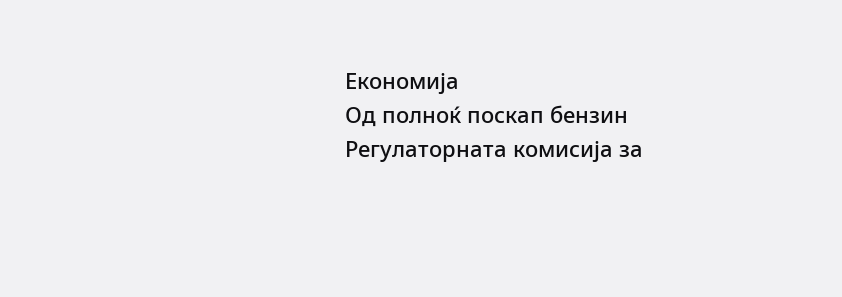Економија
Од полноќ поскап бензин
Регулаторната комисија за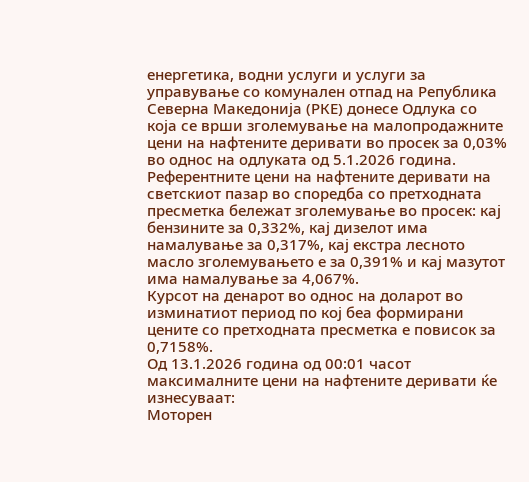енергетика, водни услуги и услуги за управување со комунален отпад на Република Северна Македонија (РКЕ) донесе Одлука со која се врши зголемување на малопродажните цени на нафтените деривати во просек за 0,03% во однос на одлуката од 5.1.2026 година.
Референтните цени на нафтените деривати на светскиот пазар во споредба со претходната пресметка бележат зголемување во просек: кај бензините за 0,332%, кај дизелот има намалување за 0,317%, кај екстра лесното масло зголемувањето е за 0,391% и кај мазутот има намалување за 4,067%.
Курсот на денарот во однос на доларот во изминатиот период по кој беа формирани цените со претходната пресметка е повисок за 0,7158%.
Од 13.1.2026 година од 00:01 часот максималните цени на нафтените деривати ќе изнесуваат:
Моторен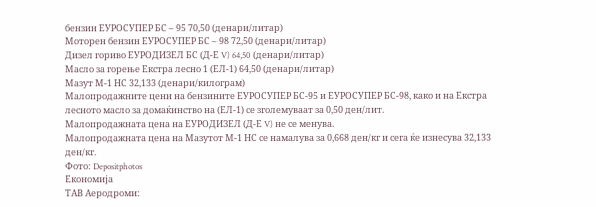бензин ЕУРОСУПЕР БС – 95 70,50 (денари/литар)
Моторен бензин ЕУРОСУПЕР БС – 98 72,50 (денари/литар)
Дизел гориво ЕУРОДИЗЕЛ БС (Д-Е V) 64,50 (денари/литар)
Масло за горење Екстра лесно 1 (ЕЛ-1) 64,50 (денари/литар)
Мазут М-1 НС 32,133 (денари/килограм)
Малопродажните цени на бензините ЕУРОСУПЕР БС-95 и ЕУРОСУПЕР БС-98, како и на Екстра лесното масло за домаќинство на (ЕЛ-1) се зголемуваат за 0,50 ден/лит.
Малопродажната цена на ЕУРОДИЗЕЛ (Д-Е V) не се менува.
Малопродажната цена на Мазутот М-1 НС се намалува за 0,668 ден/кг и сега ќе изнесува 32,133 ден/кг.
Фото: Depositphotos
Економија
ТАВ Аеродроми: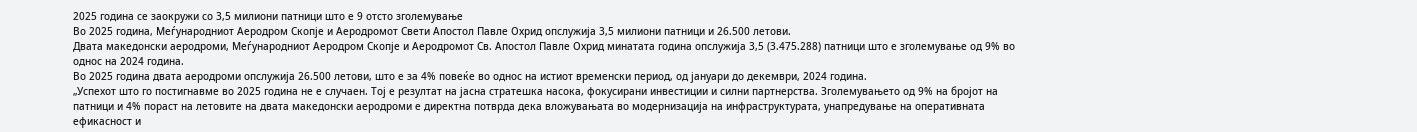2025 година се заокружи со 3,5 милиони патници што е 9 отсто зголемување
Во 2025 година, Меѓународниот Аеродром Скопје и Аеродромот Свети Апостол Павле Охрид опслужија 3,5 милиони патници и 26.500 летови.
Двата македонски аеродроми, Меѓународниот Аеродром Скопје и Аеродромот Св. Апостол Павле Охрид минатата година опслужија 3,5 (3.475.288) патници што е зголемување од 9% во однос на 2024 година.
Во 2025 година двата аеродроми опслужија 26.500 летови, што е за 4% повеќе во однос на истиот временски период, од јануари до декември, 2024 година.
„Успехот што го постигнавме во 2025 година не е случаен. Тој е резултат на јасна стратешка насока, фокусирани инвестиции и силни партнерства. Зголемувањето од 9% на бројот на патници и 4% пораст на летовите на двата македонски аеродроми е директна потврда дека вложувањата во модернизација на инфраструктурата, унапредување на оперативната ефикасност и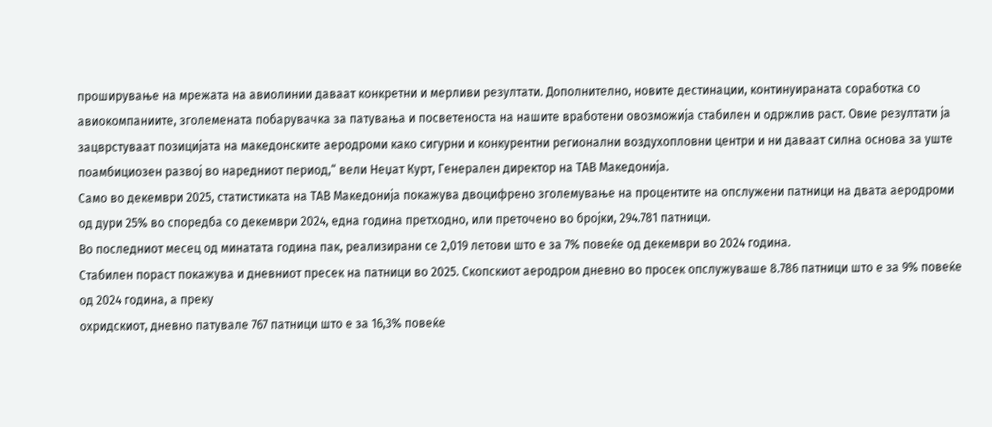проширување на мрежата на авиолинии даваат конкретни и мерливи резултати. Дополнително, новите дестинации, континуираната соработка со авиокомпаниите, зголемената побарувачка за патувања и посветеноста на нашите вработени овозможија стабилен и одржлив раст. Овие резултати ја зацврстуваат позицијата на македонските аеродроми како сигурни и конкурентни регионални воздухопловни центри и ни даваат силна основа за уште поамбициозен развој во наредниот период,“ вели Неџат Курт, Генерален директор на ТАВ Македонија.
Само во декември 2025, статистиката на ТАВ Македонија покажува двоцифрено зголемување на процентите на опслужени патници на двата аеродроми од дури 25% во споредба со декември 2024, една година претходно, или преточено во бројки, 294.781 патници.
Во последниот месец од минатата година пак, реализирани се 2,019 летови што е за 7% повеќе од декември во 2024 година.
Стабилен пораст покажува и дневниот пресек на патници во 2025. Скопскиот аеродром дневно во просек опслужуваше 8.786 патници што е за 9% повеќе од 2024 година, а преку
охридскиот, дневно патувале 767 патници што е за 16,3% повеќе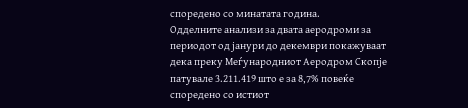споредено со минатата година.
Одделните анализи за двата аеродроми за периодот од јанури до декември покажуваат дека преку Меѓународниот Аеродром Скопје патувале 3.211.419 што е за 8,7% повеќе споредено со истиот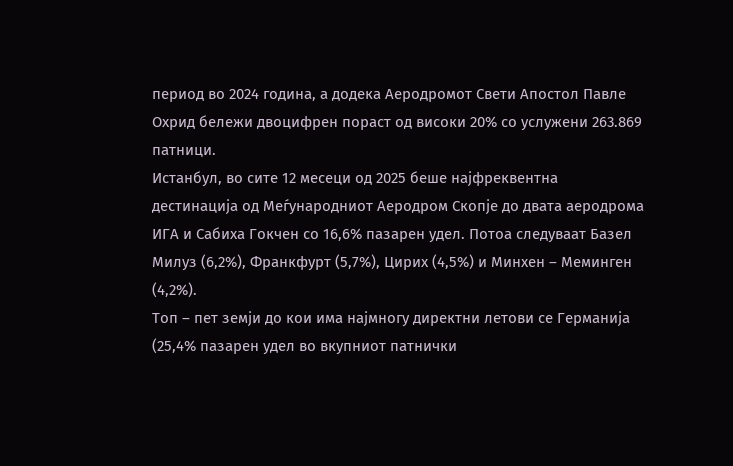период во 2024 година, а додека Аеродромот Свети Апостол Павле Охрид бележи двоцифрен пораст од високи 20% со услужени 263.869 патници.
Истанбул, во сите 12 месеци од 2025 беше најфреквентна дестинација од Меѓународниот Аеродром Скопје до двата аеродрома ИГА и Сабиха Гокчен со 16,6% пазарен удел. Потоа следуваат Базел Милуз (6,2%), Франкфурт (5,7%), Цирих (4,5%) и Минхен – Меминген (4,2%).
Топ – пет земји до кои има најмногу директни летови се Германија (25,4% пазарен удел во вкупниот патнички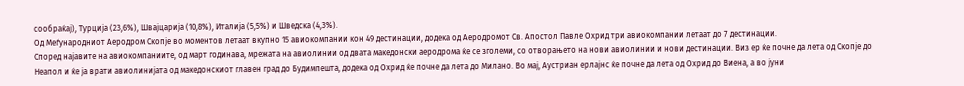сообраќај), Турција (23,6%), Швајцарија (10,8%), Италија (5,5%) и Шведска (4,3%).
Од Меѓународниот Аеродром Скопје во моментов летаат вкупно 15 авиокомпании кон 49 дестинации, додека од Аеродромот Св. Апостол Павле Охрид три авиокомпании летаат до 7 дестинации.
Според најавите на авиокомпаниите, од март годинава, мрежата на авиолинии од двата македонски аеродрома ќе се зголеми, со отворањето на нови авиолинии и нови дестинации. Виз ер ќе почне да лета од Скопје до Неапол и ќе ја врати авиолинијата од македонскиот главен град до Будимпешта, додека од Охрид ќе почне да лета до Милано. Во мај, Аустриан ерлајнс ќе почне да лета од Охрид до Виена, а во јуни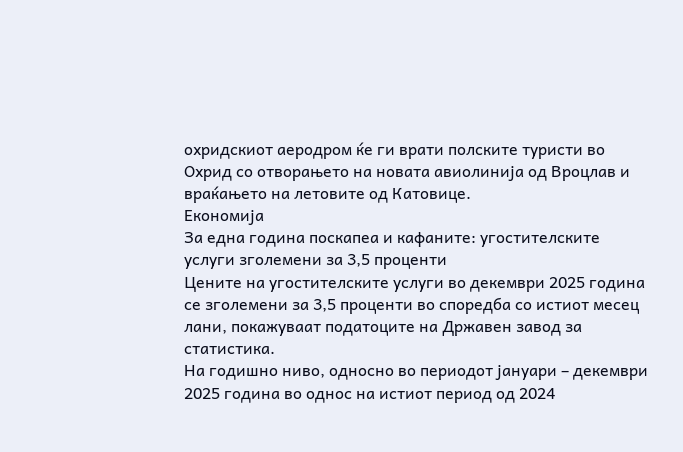охридскиот аеродром ќе ги врати полските туристи во Охрид со отворањето на новата авиолинија од Вроцлав и враќањето на летовите од Катовице.
Економија
За една година поскапеа и кафаните: угостителските услуги зголемени за 3,5 проценти
Цените на угостителските услуги во декември 2025 година се зголемени за 3,5 проценти во споредба со истиот месец лани, покажуваат податоците на Државен завод за статистика.
На годишно ниво, односно во периодот јануари – декември 2025 година во однос на истиот период од 2024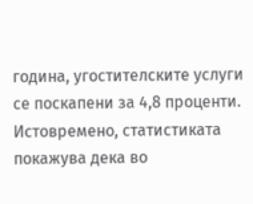година, угостителските услуги се поскапени за 4,8 проценти.
Истовремено, статистиката покажува дека во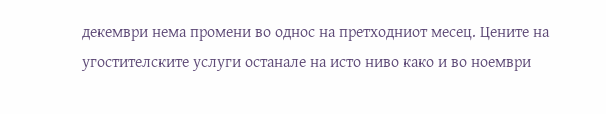декември нема промени во однос на претходниот месец. Цените на угостителските услуги останале на исто ниво како и во ноември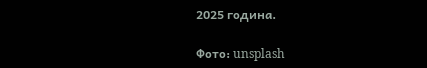2025 година.

Фото: unsplash